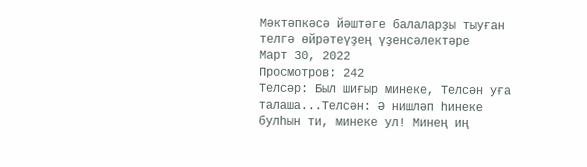Мәктәпкәсә йәштәге балаларҙы тыуған телгә өйрәтеүҙең үҙенсәлектәре
Март 30, 2022
Просмотров: 242
Телсәр: Был шиғыр минеке, Телсән уға талаша...Телсән: Ә нишләп һинеке булһын ти, минеке ул! Минең иң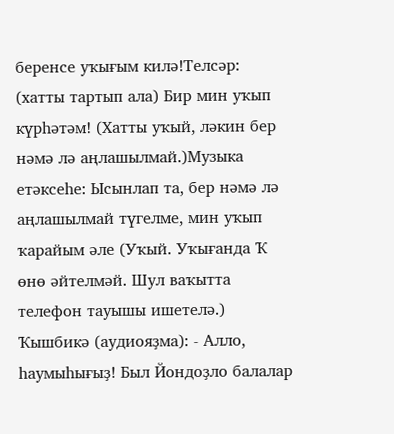беренсе уҡығым килә!Телсәр: (хатты тартып ала) Бир мин уҡып күрһәтәм! (Хатты уҡый, ләкин бер нәмә лә аңлашылмай.)Музыка етәксеһе: Ысынлап та, бер нәмә лә аңлашылмай түгелме, мин уҡып ҡарайым әле (Уҡый. Уҡығанда Ҡ өнө әйтелмәй. Шул ваҡытта телефон тауышы ишетелә.) Ҡышбикә (аудиояҙма): - Алло, һаумыһығыҙ! Был Йондоҙло балалар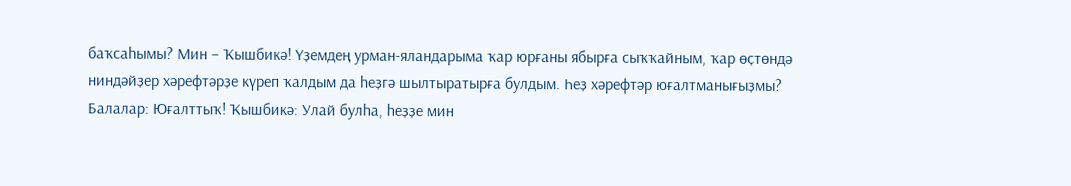баҡсаһымы? Мин – Ҡышбикә! Үҙемдең урман-яландарыма ҡар юрғаны ябырға сыҡҡайным, ҡар өҫтөндә ниндәйҙер хәрефтәрҙе күреп ҡалдым да һеҙгә шылтыратырға булдым. Һеҙ хәрефтәр юғалтманығыҙмы? Балалар: Юғалттыҡ! Ҡышбикә: Улай булһа, һеҙҙе мин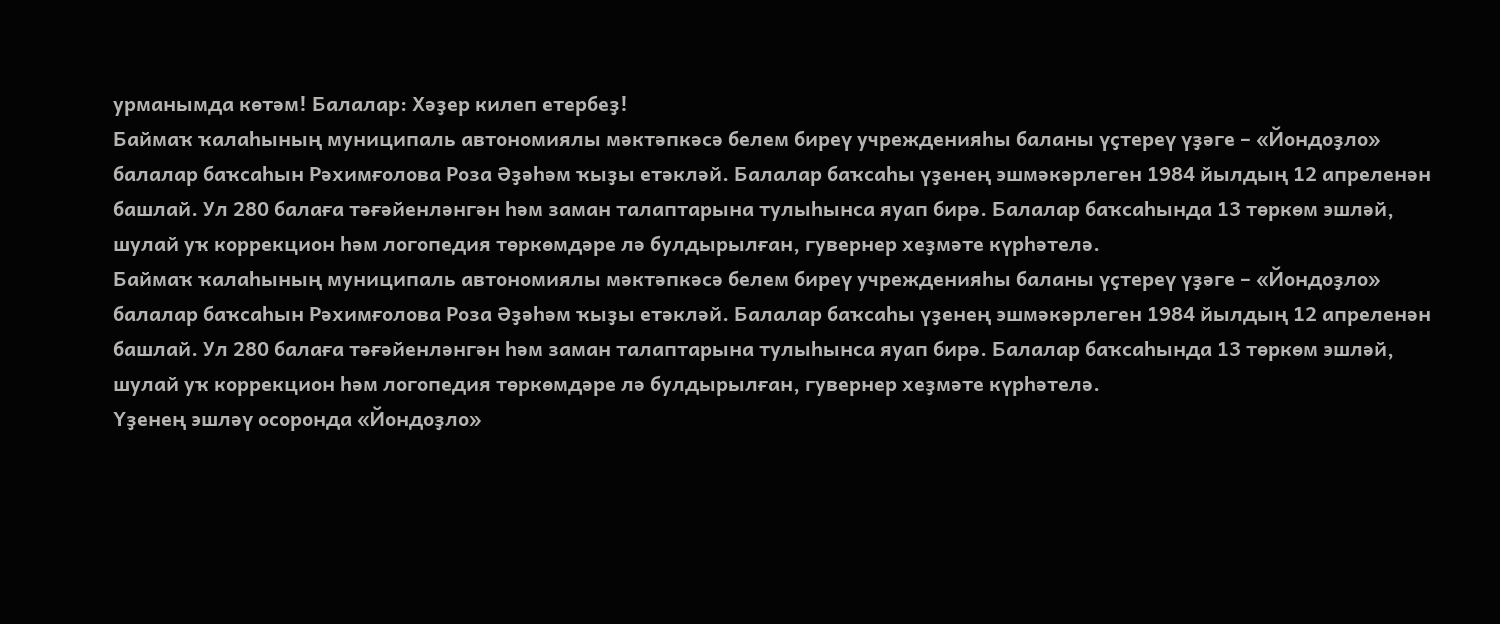урманымда көтәм! Балалар: Хәҙер килеп етербеҙ!
Баймаҡ ҡалаһының муниципаль автономиялы мәктәпкәсә белем биреү учрежденияһы баланы үҫтереү үҙәге – «Йондоҙло» балалар баҡсаһын Рәхимғолова Роза Әҙәһәм ҡыҙы етәкләй. Балалар баҡсаһы үҙенең эшмәкәрлеген 1984 йылдың 12 апреленән башлай. Ул 280 балаға тәғәйенләнгән һәм заман талаптарына тулыһынса яуап бирә. Балалар баҡсаһында 13 төркөм эшләй, шулай уҡ коррекцион һәм логопедия төркөмдәре лә булдырылған, гувернер хеҙмәте күрһәтелә.
Баймаҡ ҡалаһының муниципаль автономиялы мәктәпкәсә белем биреү учрежденияһы баланы үҫтереү үҙәге – «Йондоҙло» балалар баҡсаһын Рәхимғолова Роза Әҙәһәм ҡыҙы етәкләй. Балалар баҡсаһы үҙенең эшмәкәрлеген 1984 йылдың 12 апреленән башлай. Ул 280 балаға тәғәйенләнгән һәм заман талаптарына тулыһынса яуап бирә. Балалар баҡсаһында 13 төркөм эшләй, шулай уҡ коррекцион һәм логопедия төркөмдәре лә булдырылған, гувернер хеҙмәте күрһәтелә.
Үҙенең эшләү осоронда «Йондоҙло»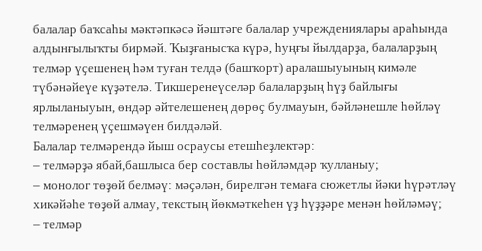балалар баҡсаһы мәктәпкәсә йәштәге балалар учреждениялары араһында алдынғылыҡты бирмәй. Ҡыҙғанысҡа күрә, һуңғы йылдарҙа, балаларҙың телмәр үҫешенең һәм туған телдә (башҡорт) аралашыуының кимәле түбәнәйеүе күҙәтелә. Тикшеренеүселәр балаларҙың һүҙ байлығы ярлыланыуын, өндәр әйтелешенең дөрөҫ булмауын, бәйләнешле һөйләү телмәренең үҫешмәүен билдәләй.
Балалар телмәрендә йыш осраусы етешһеҙлектәр:
– телмәрҙә ябай,башлыса бер составлы һөйләмдәр ҡулланыу;
– монолог төҙөй белмәү: мәҫәлән, бирелгән темаға сюжетлы йәки һүрәтләү хикәйәһе төҙөй алмау, текстың йөкмәткеһен үҙ һүҙҙәре менән һөйләмәү;
– телмәр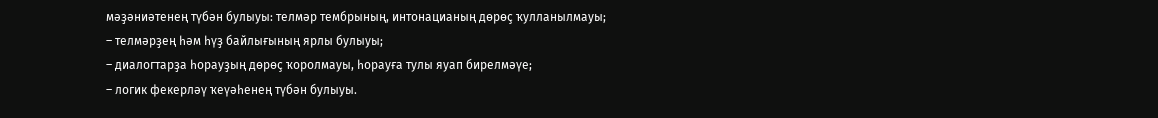мәҙәниәтенең түбән булыуы: телмәр тембрының, интонацианың дөрөҫ ҡулланылмауы;
– телмәрҙең һәм һүҙ байлығының ярлы булыуы;
– диалогтарҙа һорауҙың дөрөҫ ҡоролмауы, һорауға тулы яуап бирелмәүе;
– логик фекерләү ҡеүәһенең түбән булыуы.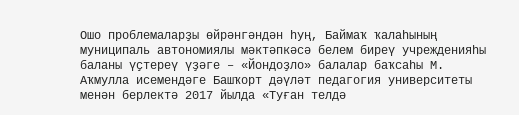Ошо проблемаларҙы өйрәнгәндән һуң, Баймаҡ ҡалаһының муниципаль автономиялы мәктәпкәсә белем биреү учрежденияһы баланы үҫтереү үҙәге – «Йондоҙло» балалар баҡсаһы М. Аҡмулла исемендәге Башҡорт дәүләт педагогия университеты менән берлектә 2017 йылда «Туған телдә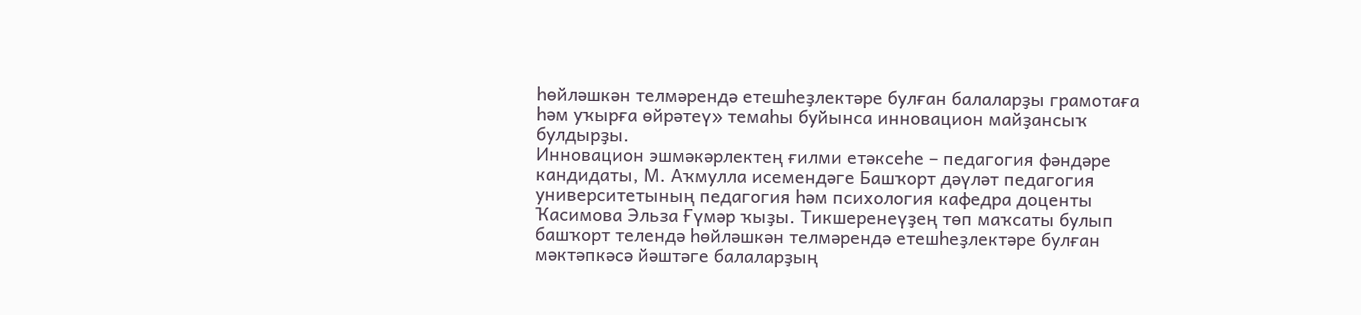һөйләшкән телмәрендә етешһеҙлектәре булған балаларҙы грамотаға һәм уҡырға өйрәтеү» темаһы буйынса инновацион майҙансыҡ булдырҙы.
Инновацион эшмәкәрлектең ғилми етәксеһе – педагогия фәндәре кандидаты, М. Аҡмулла исемендәге Башҡорт дәүләт педагогия университетының педагогия һәм психология кафедра доценты Ҡасимова Эльза Ғүмәр ҡыҙы. Тикшеренеүҙең төп маҡсаты булып башҡорт телендә һөйләшкән телмәрендә етешһеҙлектәре булған мәктәпкәсә йәштәге балаларҙың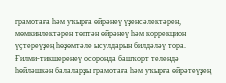грамотаға һәм уҡырға өйрәнеү үҙенсәлектәрен, мөмкинлектәрен төптән өйрәнеү һәм коррекцион үҫтереүҙең һөҙөмтәле ысулдарын билдәләү тора.
Ғилми-тикшеренеү осоронда башҡорт телендә һөйләшкән балаларҙы грамотаға һәм уҡырға өйрәтеүҙең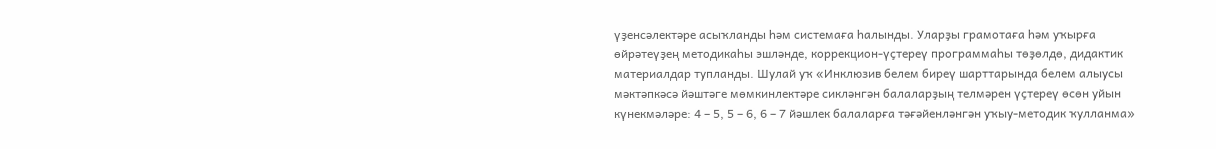үҙенсәлектәре асыҡланды һәм системаға һалынды. Уларҙы грамотаға һәм уҡырға өйрәтеүҙең методикаһы эшләнде, коррекцион-үҫтереү программаһы төҙөлдө, дидактик материалдар тупланды. Шулай уҡ «Инклюзив белем биреү шарттарында белем алыусы мәктәпкәсә йәштәге мөмкинлектәре сикләнгән балаларҙың телмәрен үҫтереү өсөн уйын күнекмәләре: 4 – 5, 5 – 6, 6 – 7 йәшлек балаларға тәғәйенләнгән уҡыу-методик ҡулланма»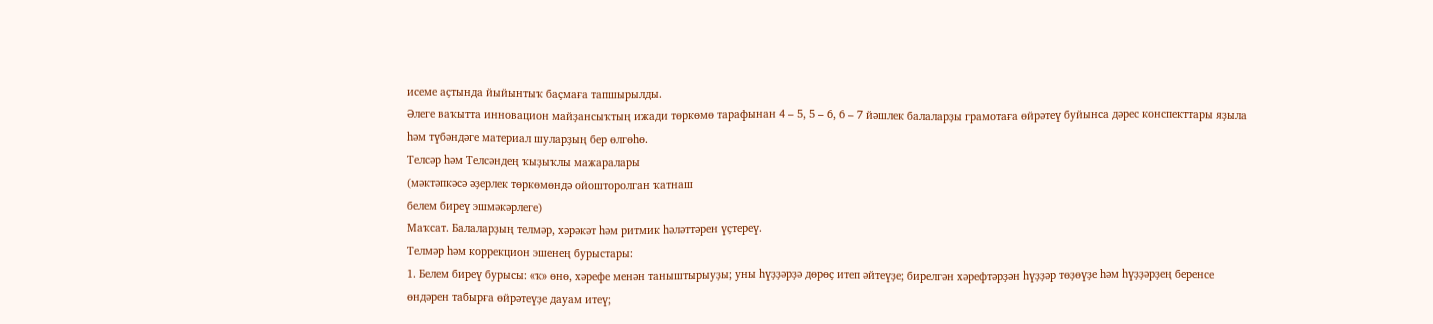исеме аҫтында йыйынтыҡ баҫмаға тапшырылды.
Әлеге ваҡытта инновацион майҙансыҡтың ижади төркөмө тарафынан 4 – 5, 5 – 6, 6 – 7 йәшлек балаларҙы грамотаға өйрәтеү буйынса дәрес конспекттары яҙыла һәм түбәндәге материал шуларҙың бер өлгөһө.
Телсәр һәм Телсәндең ҡыҙыҡлы мажаралары
(мәктәпкәсә әҙерлек төркөмөндә ойошторолган ҡатнаш
белем биреү эшмәкәрлеге)
Маҡсат. Балаларҙың телмәр, хәрәкәт һәм ритмик һәләттәрен үҫтереү.
Телмәр һәм коррекцион эшенең бурыстары:
1. Белем биреү бурысы: «ҡ» өнө, хәрефе менән таныштырыуҙы; уны һүҙҙәрҙә дөрөҫ итеп әйтеүҙе; бирелгән хәрефтәрҙән һүҙҙәр төҙөүҙе һәм һүҙҙәрҙең беренсе өндәрен табырға өйрәтеүҙе дауам итеү;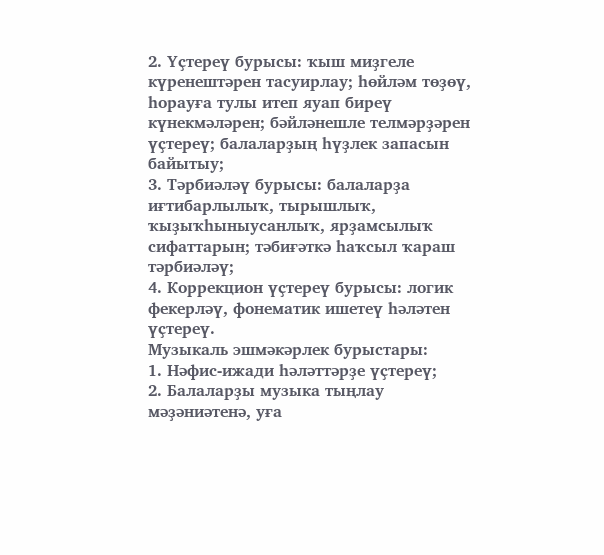2. Үҫтереү бурысы: ҡыш миҙгеле күренештәрен тасуирлау; һөйләм төҙөү, һорауға тулы итеп яуап биреү күнекмәләрен; бәйләнешле телмәрҙәрен үҫтереү; балаларҙың һүҙлек запасын байытыу;
3. Тәрбиәләү бурысы: балаларҙа иғтибарлылыҡ, тырышлыҡ, ҡыҙыҡһыныусанлыҡ, ярҙамсылыҡ сифаттарын; тәбиғәткә һаҡсыл ҡараш тәрбиәләү;
4. Коррекцион үҫтереү бурысы: логик фекерләү, фонематик ишетеү һәләтен үҫтереү.
Музыкаль эшмәкәрлек бурыстары:
1. Нәфис-ижади һәләттәрҙе үҫтереү;
2. Балаларҙы музыка тыңлау мәҙәниәтенә, уға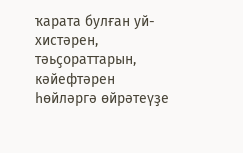ҡарата булған уй-хистәрен, тәьҫораттарын, кәйефтәрен һөйләргә өйрәтеүҙе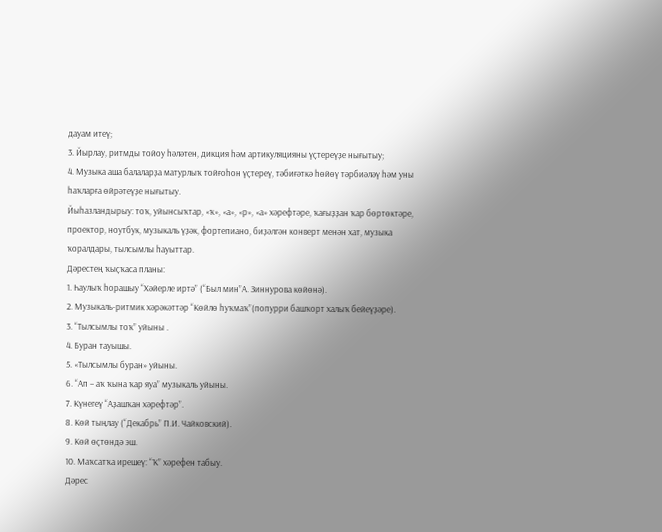дауам итеү;
3. Йырлау, ритмды тойоу һәләтен, дикция һәм артикуляцияны үҫтереүҙе нығытыу;
4. Музыка аша балаларҙа матурлыҡ тойғоһон үҫтереү, тәбиғәткә һөйөү тәрбиәләү һәм уны һаҡларға өйрәтеүҙе нығытыу.
Йыһазландырыу: тоҡ, уйынсыҡтар, «ҡ», «а», «р», «а» хәрефтәре, ҡағыҙҙан ҡар бөртөктәре, проектор, ноутбук, музыкаль үҙәк, фортепиано, биҙәлгән конверт менән хат, музыка ҡоралдары, тылсымлы һауыттар.
Дәрестең ҡыҫҡаса планы:
1. Һаулыҡ һорашыу “Хәйерле иртә” (“Был мин”А. Зиннурова көйөнә).
2. Музыкаль-ритмик хәрәкәттәр “Көйлө һуҡмаҡ”(попурри башҡорт халыҡ бейеүҙәре).
3. “Тылсымлы тоҡ” уйыны .
4. Буран тауышы.
5. «Тылсымлы буран» уйыны.
6. “Ап – аҡ ҡына ҡар яуа” музыкаль уйыны.
7. Күнегеү “Аҙашҡан хәрефтәр”.
8. Көй тыңлау (“Декабрь” П.И. Чайковский).
9. Көй өҫтөндә эш.
10. Маҡсатҡа ирешеү: “Ҡ” хәрефен табыу.
Дәрес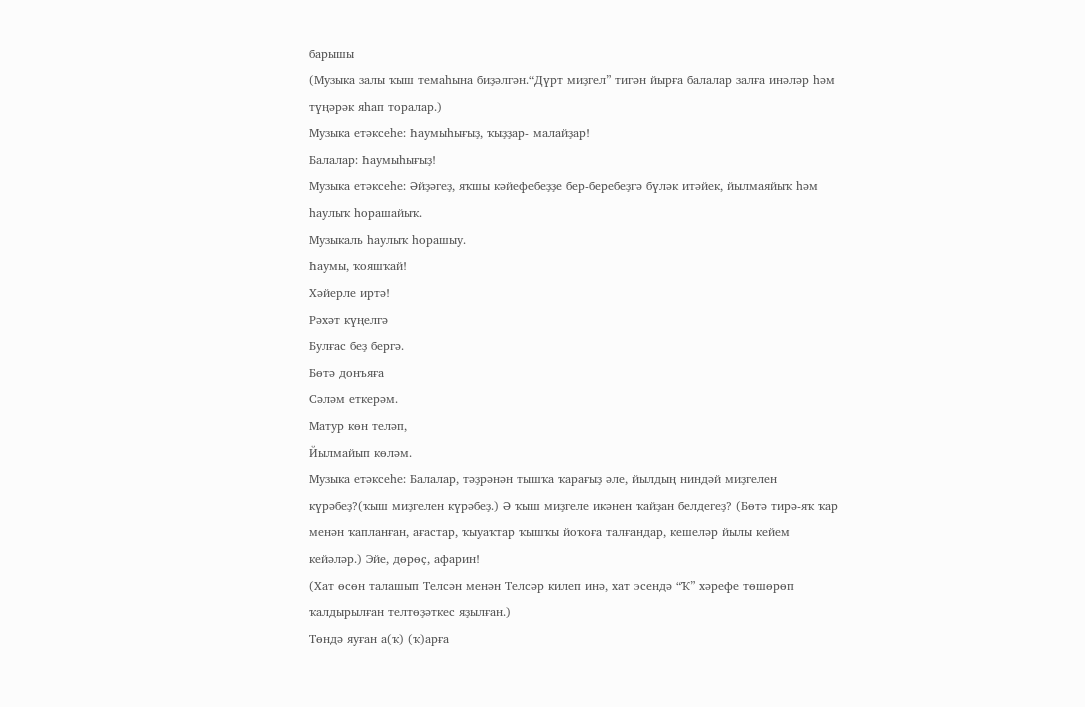барышы
(Музыка залы ҡыш темаһына биҙәлгән.“Дүрт миҙгел” тигән йырға балалар залға инәләр һәм түңәрәк яһап торалар.)
Музыка етәксеһе: Һаумыһығыҙ, ҡыҙҙар- малайҙар!
Балалар: Һаумыһығыҙ!
Музыка етәксеһе: Әйҙәгеҙ, яҡшы кәйефебеҙҙе бер-беребеҙгә бүләк итәйек, йылмаяйыҡ һәм һаулыҡ һорашайыҡ.
Музыкаль һаулыҡ һорашыу.
Һаумы, ҡояшҡай!
Хәйерле иртә!
Рәхәт күңелгә
Булғас беҙ бергә.
Бөтә донъяға
Сәләм еткерәм.
Матур көн теләп,
Йылмайып көләм.
Музыка етәксеһе: Балалар, тәҙрәнән тышҡа ҡарағыҙ әле, йылдың ниндәй миҙгелен күрәбеҙ?(ҡыш миҙгелен күрәбеҙ.) Ә ҡыш миҙгеле икәнен ҡайҙан белдегеҙ? (Бөтә тирә-яҡ ҡар менән ҡапланған, ағастар, ҡыуаҡтар ҡышҡы йоҡоға талғандар, кешеләр йылы кейем кейәләр.) Эйе, дөрөҫ, афарин!
(Хат өсөн талашып Телсән менән Телсәр килеп инә, хат эсендә “Ҡ” хәрефе төшөрөп ҡалдырылған телтөҙәткес яҙылған.)
Төндә яуған а(ҡ) (ҡ)арға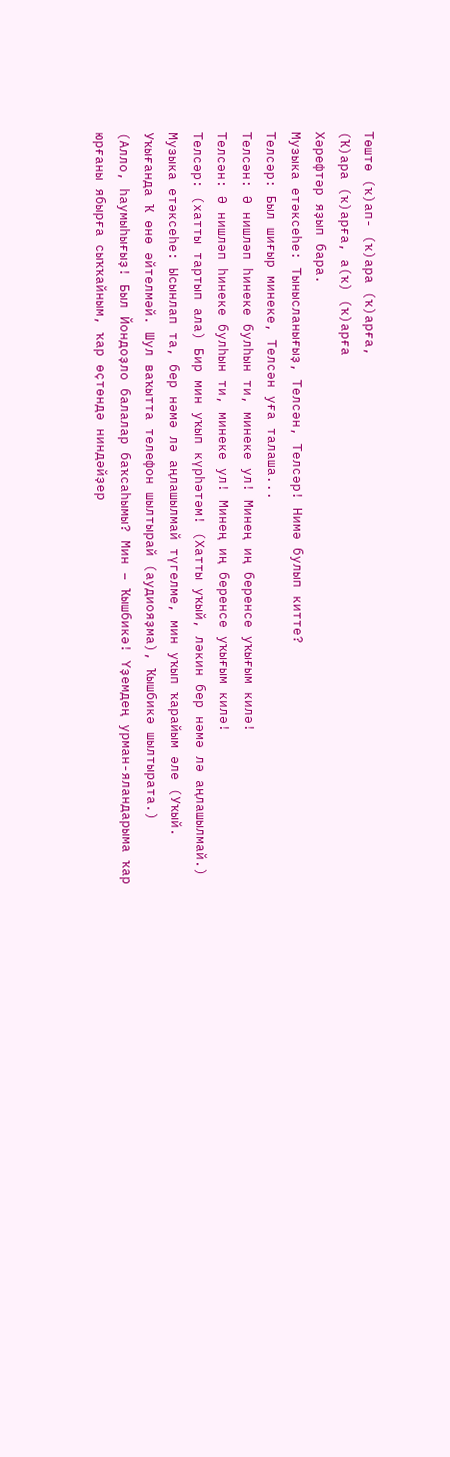Төштө (ҡ)ап- (ҡ)ара (ҡ)арға,
(Ҡ)ара (ҡ)арға, а(ҡ) (ҡ)арға
Хәрефтәр яҙып бара.
Музыка етәксеһе: Тынысланығыҙ, Телсән, Телсәр! Нимә булып китте?
Телсәр: Был шиғыр минеке, Телсән уға талаша...
Телсән: Ә нишләп һинеке булһын ти, минеке ул! Минең иң беренсе уҡығым килә!
Телсән: Ә нишләп һинеке булһын ти, минеке ул! Минең иң беренсе уҡығым килә!
Телсәр: (хатты тартып ала) Бир мин уҡып күрһәтәм! (Хатты уҡый, ләкин бер нәмә лә аңлашылмай.)
Музыка етәксеһе: Ысынлап та, бер нәмә лә аңлашылмай түгелме, мин уҡып ҡарайым әле (Уҡый. Уҡығанда Ҡ өнө әйтелмәй. Шул ваҡытта телефон шылтырай (аудиояҙма), Ҡышбикә шылтырата.)
(Алло, һаумыһығыҙ! Был Йондоҙло балалар баҡсаһымы? Мин – Ҡышбикә! Үҙемдең урман-яландарыма ҡар юрғаны ябырға сыҡҡайным, ҡар өҫтөндә ниндәйҙер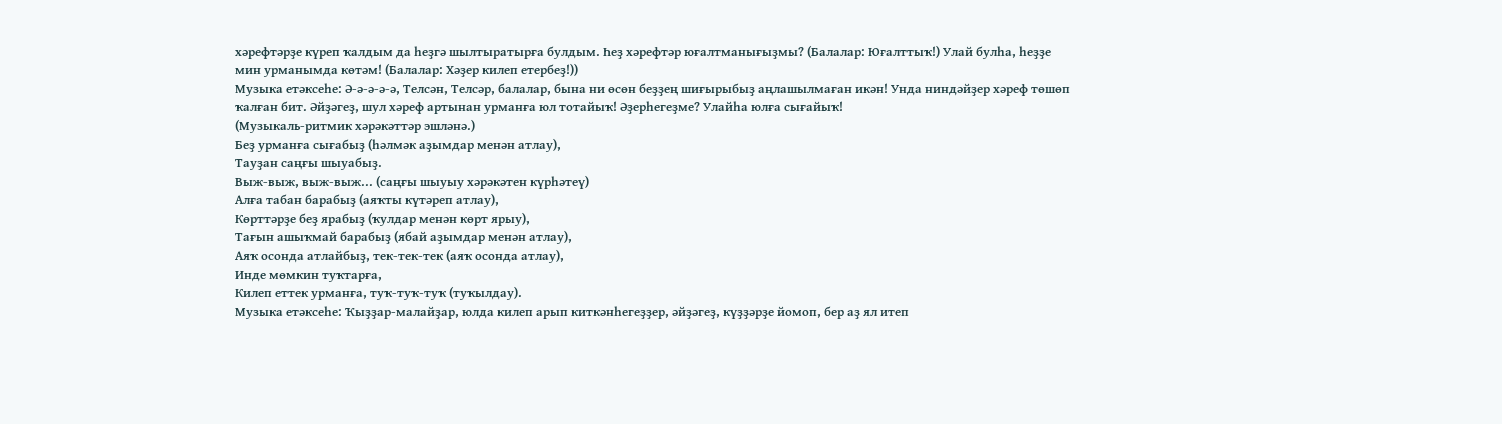хәрефтәрҙе күреп ҡалдым да һеҙгә шылтыратырға булдым. Һеҙ хәрефтәр юғалтманығыҙмы? (Балалар: Юғалттыҡ!) Улай булһа, һеҙҙе мин урманымда көтәм! (Балалар: Хәҙер килеп етербеҙ!))
Музыка етәксеһе: Ә-ә-ә-ә-ә, Телсән, Телсәр, балалар, бына ни өсөн беҙҙең шиғырыбыҙ аңлашылмаған икән! Унда ниндәйҙер хәреф төшөп ҡалған бит. Әйҙәгеҙ, шул хәреф артынан урманға юл тотайыҡ! Әҙерһегеҙме? Улайһа юлға сығайыҡ!
(Музыкаль-ритмик хәрәкәттәр эшләнә.)
Беҙ урманға сығабыҙ (һәлмәк аҙымдар менән атлау),
Тауҙан саңғы шыуабыҙ.
Выж-выж, выж-выж... (саңғы шыуыу хәрәкәтен күрһәтеү)
Алға табан барабыҙ (аяҡты күтәреп атлау),
Көрттәрҙе беҙ ярабыҙ (ҡулдар менән көрт ярыу),
Тағын ашыҡмай барабыҙ (ябай аҙымдар менән атлау),
Аяҡ осонда атлайбыҙ, тек-тек-тек (аяҡ осонда атлау),
Инде мөмкин туҡтарға,
Килеп еттек урманға, туҡ-туҡ-туҡ (туҡылдау).
Музыка етәксеһе: Ҡыҙҙар-малайҙар, юлда килеп арып киткәнһегеҙҙер, әйҙәгеҙ, күҙҙәрҙе йомоп, бер аҙ ял итеп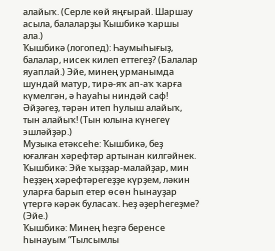алайыҡ. (Серле көй яңғырай. Шаршау асыла, балаларҙы Ҡышбикә ҡаршы ала.)
Ҡышбикә (логопед): Һаумыһығыҙ, балалар, нисек килеп еттегеҙ? (Балалар яуаплай.) Эйе, минең урманымда шундай матур, тирә-яҡ ап-аҡ ҡарға күмелгән, ә һауаһы ниндәй саф! Әйҙәгеҙ, тәрән итеп һулыш алайыҡ, тын алайыҡ! (Тын юлына күнегеү эшләйҙәр.)
Музыка етәксеһе: Ҡышбикә, беҙ юғалған хәрефтәр артынан килгәйнек.
Ҡышбикә: Эйе ҡыҙҙар-малайҙар, мин һеҙҙең хәрефтәрегеҙҙе күрҙем, ләкин уларға барып етер өсөн һынауҙар үтергә кәрәк буласаҡ. Һеҙ әҙерһегеҙме? (Эйе.)
Ҡышбикә: Минең һеҙгә беренсе һынауым “Тылсымлы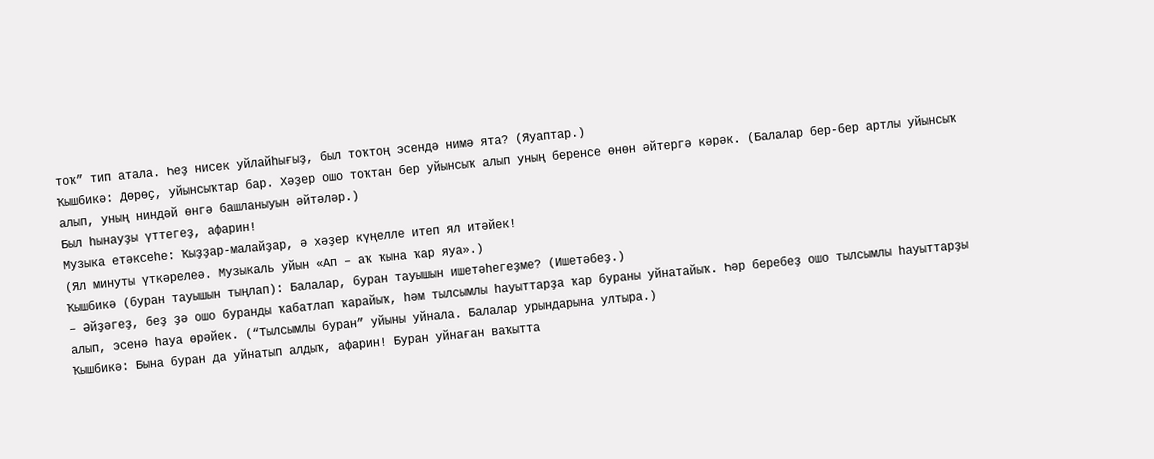тоҡ” тип атала. Һеҙ нисек уйлайһығыҙ, был тоҡтоң эсендә нимә ята? (Яуаптар.)
Ҡышбикә: Дөрөҫ, уйынсыҡтар бар. Хәҙер ошо тоҡтан бер уйынсыҡ алып уның беренсе өнөн әйтергә кәрәк. (Балалар бер-бер артлы уйынсыҡ алып, уның ниндәй өнгә башланыуын әйтәләр.)
Был һынауҙы үттегеҙ, афарин!
Музыка етәксеһе: Ҡыҙҙар-малайҙар, ә хәҙер күңелле итеп ял итәйек!
(Ял минуты үткәрелеә. Музыкаль уйын «Ап – аҡ ҡына ҡар яуа».)
Ҡышбикә (буран тауышын тыңлап): Балалар, буран тауышын ишетәһегеҙме? (Ишетәбеҙ.)
– Әйҙәгеҙ, беҙ ҙә ошо буранды ҡабатлап ҡарайыҡ, һәм тылсымлы һауыттарҙа ҡар бураны уйнатайыҡ. Һәр беребеҙ ошо тылсымлы һауыттарҙы алып, эсенә һауа өрәйек. (“Тылсымлы буран” уйыны уйнала. Балалар урындарына ултыра.)
Ҡышбикә: Бына буран да уйнатып алдыҡ, афарин! Буран уйнаған ваҡытта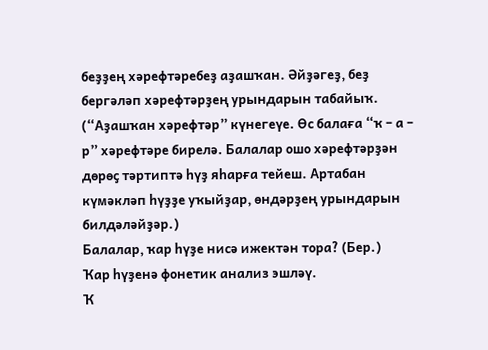беҙҙең хәрефтәребеҙ аҙашҡан. Әйҙәгеҙ, беҙ бергәләп хәрефтәрҙең урындарын табайыҡ.
(“Аҙашҡан хәрефтәр” күнегеүе. Өс балаға “ҡ – а – р” хәрефтәре бирелә. Балалар ошо хәрефтәрҙән дөрөҫ тәртиптә һүҙ яһарға тейеш. Артабан күмәкләп һүҙҙе уҡыйҙар, өндәрҙең урындарын билдәләйҙәр.)
Балалар, ҡар һүҙе нисә ижектән тора? (Бер.)
Ҡар һүҙенә фонетик анализ эшләү.
Ҡ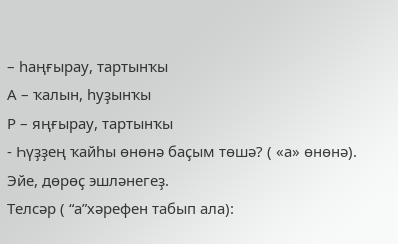– һаңғырау, тартынҡы
А – ҡалын, һуҙынҡы
Р – яңғырау, тартынҡы
- Һүҙҙең ҡайһы өнөнә баҫым төшә? ( «а» өнөнә). Эйе, дөрөҫ эшләнегеҙ.
Телсәр ( “а”хәрефен табып ала):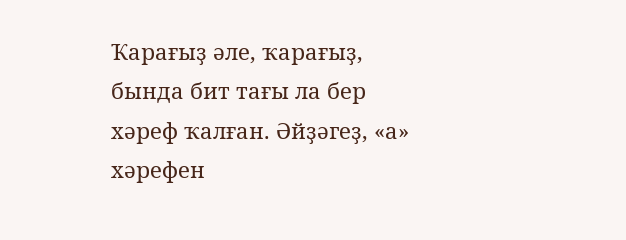Ҡарағыҙ әле, ҡарағыҙ, бында бит тағы ла бер хәреф ҡалған. Әйҙәгеҙ, «а» хәрефен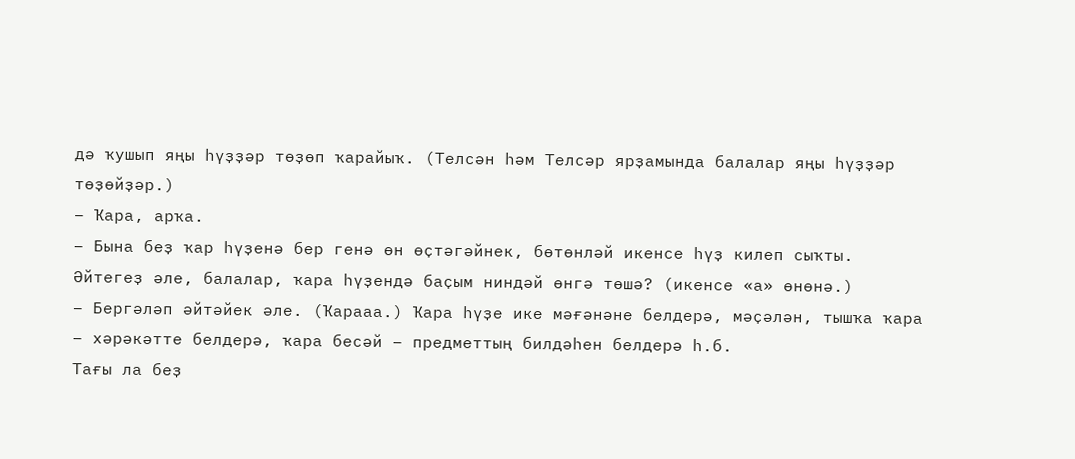дә ҡушып яңы һүҙҙәр төҙөп ҡарайыҡ. (Телсән һәм Телсәр ярҙамында балалар яңы һүҙҙәр төҙөйҙәр.)
– Ҡара, арҡа.
– Бына беҙ ҡар һүҙенә бер генә өн өҫтәгәйнек, бөтөнләй икенсе һүҙ килеп сыҡты.
Әйтегеҙ әле, балалар, ҡара һүҙендә баҫым ниндәй өнгә төшә? (икенсе «а» өнөнә.)
– Бергәләп әйтәйек әле. (Ҡарааа.) Ҡара һүҙе ике мәғәнәне белдерә, мәҫәлән, тышҡа ҡара – хәрәкәтте белдерә, ҡара бесәй – предметтың билдәһен белдерә һ.б.
Тағы ла беҙ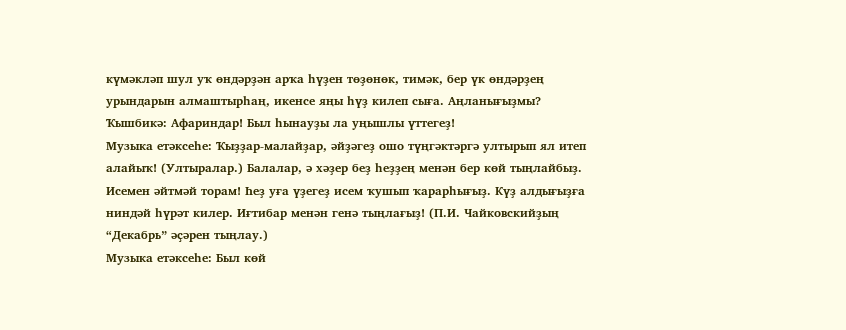күмәкләп шул уҡ өндәрҙән арҡа һүҙен төҙөнөк, тимәк, бер үк өндәрҙең урындарын алмаштырһаң, икенсе яңы һүҙ килеп сыға. Аңланығыҙмы?
Ҡышбикә: Афариндар! Был һынауҙы ла уңышлы үттегеҙ!
Музыка етәксеһе: Ҡыҙҙар-малайҙар, әйҙәгеҙ ошо түңгәктәргә ултырып ял итеп алайыҡ! (Ултыралар.) Балалар, ә хәҙер беҙ һеҙҙең менән бер көй тыңлайбыҙ. Исемен әйтмәй торам! Һеҙ уға үҙегеҙ исем ҡушып ҡарарһығыҙ. Күҙ алдығыҙға ниндәй һүрәт килер. Иғтибар менән генә тыңлағыҙ! (П.И. Чайковскийҙың “Декабрь” әҫәрен тыңлау.)
Музыка етәксеһе: Был көй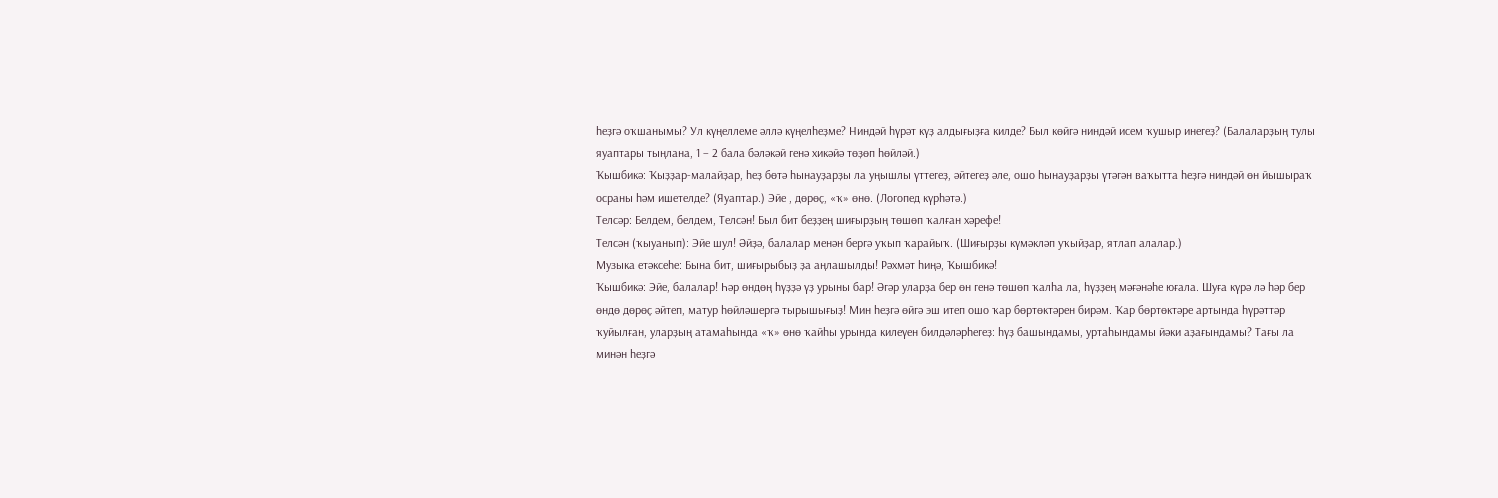һеҙгә оҡшанымы? Ул күңеллеме әллә күңелһеҙме? Ниндәй һүрәт күҙ алдығыҙға килде? Был көйгә ниндәй исем ҡушыр инегеҙ? (Балаларҙың тулы яуаптары тыңлана, 1 – 2 бала бәләкәй генә хикәйә төҙөп һөйләй.)
Ҡышбикә: Ҡыҙҙар-малайҙар, һеҙ бөтә һынауҙарҙы ла уңышлы үттегеҙ, әйтегеҙ әле, ошо һынауҙарҙы үтәгән ваҡытта һеҙгә ниндәй өн йышыраҡ осраны һәм ишетелде? (Яуаптар.) Эйе , дөрөҫ, «ҡ» өнө. (Логопед күрһәтә.)
Телсәр: Белдем, белдем, Телсән! Был бит беҙҙең шиғырҙың төшөп ҡалған хәрефе!
Телсән (ҡыуанып): Эйе шул! Әйҙә, балалар менән бергә уҡып ҡарайыҡ. (Шиғырҙы күмәкләп уҡыйҙар, ятлап алалар.)
Музыка етәксеһе: Бына бит, шиғырыбыҙ ҙа аңлашылды! Рәхмәт һиңә, Ҡышбикә!
Ҡышбикә: Эйе, балалар! Һәр өндөң һүҙҙә үҙ урыны бар! Әгәр уларҙа бер өн генә төшөп ҡалһа ла, һүҙҙең мәғәнәһе юғала. Шуға күрә лә һәр бер өндө дөрөҫ әйтеп, матур һөйләшергә тырышығыҙ! Мин һеҙгә өйгә эш итеп ошо ҡар бөртөктәрен бирәм. Ҡар бөртөктәре артында һүрәттәр ҡуйылған, уларҙың атамаһында «ҡ» өнө ҡайһы урында килеүен билдәләрһегеҙ: һүҙ башындамы, уртаһындамы йәки аҙағындамы? Тағы ла минән һеҙгә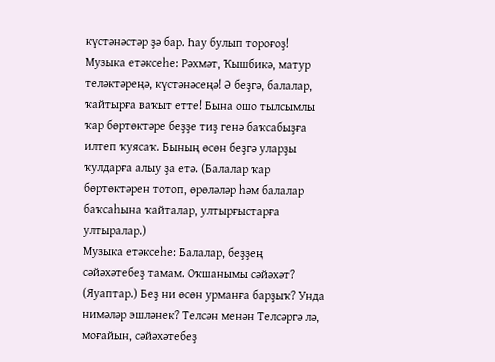күстәнәстәр ҙә бар. Һау булып тороғоҙ!
Музыка етәксеһе: Рәхмәт, Ҡышбикә, матур теләктәреңә, күстәнәсеңә! Ә беҙгә, балалар, ҡайтырға ваҡыт етте! Бына ошо тылсымлы ҡар бөртөктәре беҙҙе тиҙ генә баҡсабыҙға илтеп ҡуясаҡ. Бының өсөн беҙгә уларҙы ҡулдарға алыу ҙа етә. (Балалар ҡар бөртөктәрен тотоп, өрөләләр һәм балалар баҡсаһына ҡайталар, ултырғыстарға ултыралар.)
Музыка етәксеһе: Балалар, беҙҙең сәйәхәтебеҙ тамам. Оҡшанымы сәйәхәт? (Яуаптар.) Беҙ ни өсөн урманға барҙыҡ? Унда нимәләр эшләнек? Телсән менән Телсәргә лә, моғайын, сәйәхәтебеҙ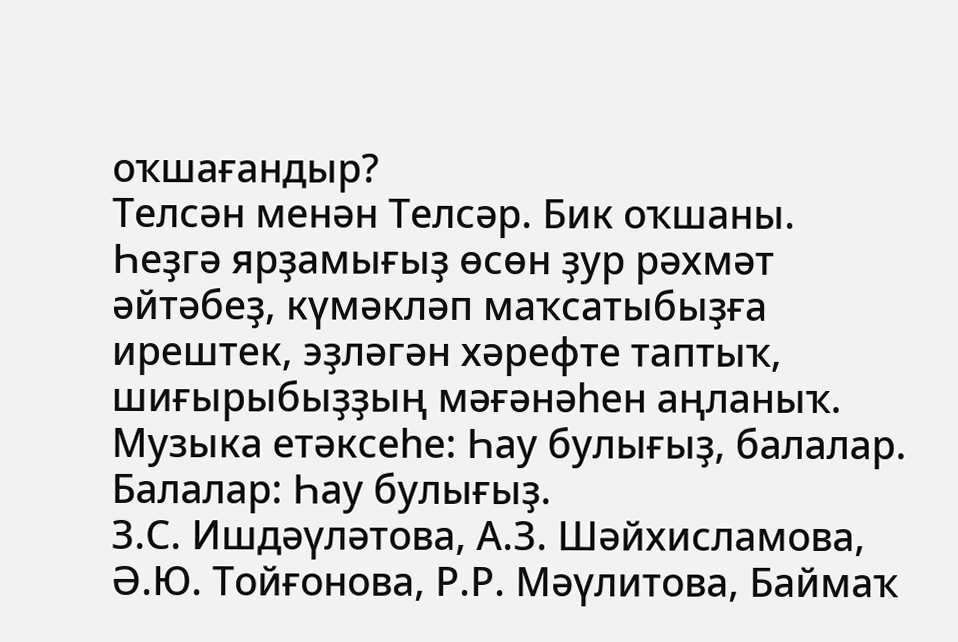оҡшағандыр?
Телсән менән Телсәр. Бик оҡшаны. Һеҙгә ярҙамығыҙ өсөн ҙур рәхмәт әйтәбеҙ, күмәкләп маҡсатыбыҙға ирештек, эҙләгән хәрефте таптыҡ, шиғырыбыҙҙың мәғәнәһен аңланыҡ.
Музыка етәксеһе: Һау булығыҙ, балалар.
Балалар: Һау булығыҙ.
З.С. Ишдәүләтова, А.З. Шәйхисламова, Ә.Ю. Тойғонова, Р.Р. Мәүлитова, Баймаҡ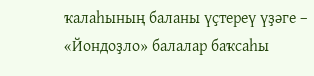ҡалаһының баланы үҫтереү үҙәге – «Йондоҙло» балалар баҡсаһы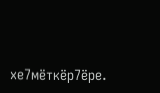хе7мёткёр7ёре.